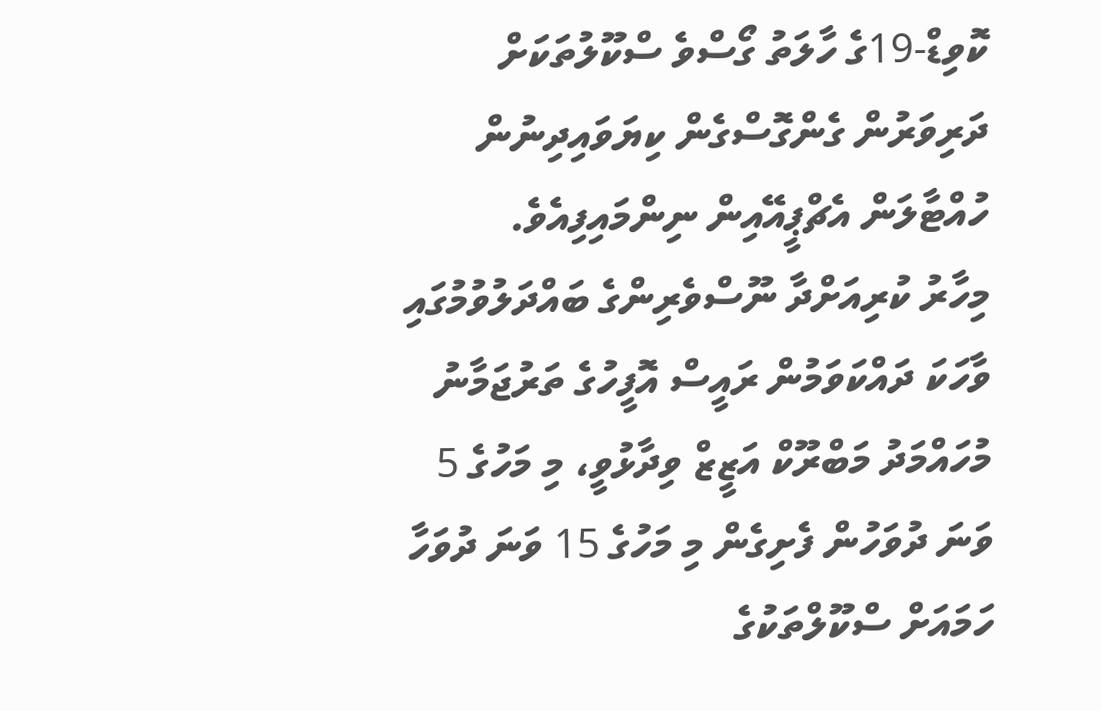ކޮވިޑް-19ގެ ހާލަތު ގޯސްވެ ސްކޫލުތަކަށް ދަރިވަރުން ގެންގޮސްގެން ކިޔަވައިދިނުން ހުއްޓާލަން އެޗްޕީއޭއިން ނިންމައިފިއެވެ.
މިހާރު ކުރިއަށްދާ ނޫސްވެރިންގެ ބައްދަލުވުމުގައި ވާހަކަ ދައްކަވަމުން ރައީސް އޮފީހުގެ ތަރުޖަމާނު މުހައްމަދު މަބްރޫކް އަޒީޒް ވިދާޅުވީ، މި މަހުގެ 5 ވަނަ ދުވަހުން ފެށިގެން މި މަހުގެ 15 ވަނަ ދުވަހާ ހަމައަށް ސްކޫލްތަކުގެ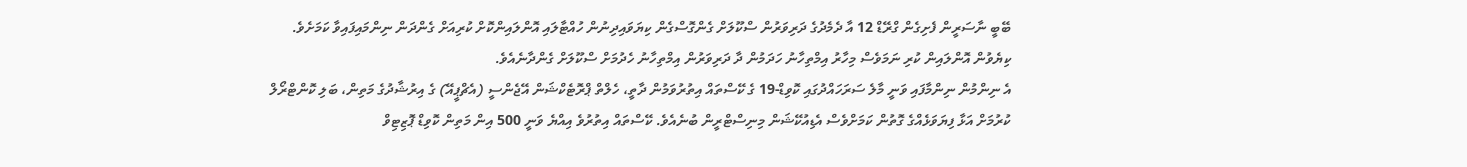ބޭބީ ނާސަރީން ފެށިގެން ގްރޭޑް 12 އާ ދެމެދުގެ ދަރިވަރުން ސްކޫލަށް ގެންގޮސްގެން ކިޔަވައިދިނުން ހުއްޓާލައި އޮންލައިންކޮށް ކުރިއަށް ގެންދަން ނިންމައިފައިވާ ކަމަށެވެ. ކިޔެވުން އޮންލައިން ކުރި ނަމަވެސް މިހާރު އިމްތިހާނު ހަދަމުން ދާ ދަރިވަރުން އިމްތިހާނު ހެދުމަށް ސްކޫލަށް ގެންދާނެއެވެ.
އެ ނިންމުން ނިންމާފައި ވަނީ މާލެ ސަރަހައްދުގައި ކޮވިޑް-19 ގެ ކޭސްތައް އިތުރުވަމުން ދާތީ، ހެލްތް ޕްރޮޓެކްޝަން އޭޖެންސީ (އެޗްޕީއޭ) ގެ އިރުޝާދުގެ މަތިން، ބަލި ކޮންޓްރޯލް ކުރުމަށް އަޅާ ފިޔަވަޅެއްގެ ގޮތުން ކަމަށްވެސް އެޑިއުކޭޝަން މިނިސްޓްރީން ބުނެއެވެ. ކޭސްތައް އިތުރުވެ އިއްޔެ ވަނީ 500 އިން މަތިން ކޮވިޑް ޕޮޒިޓިވް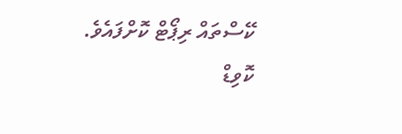ކޭސްތައް ރިޕޯޓް ކޮށްފައެވެ.
ކޮވިޑް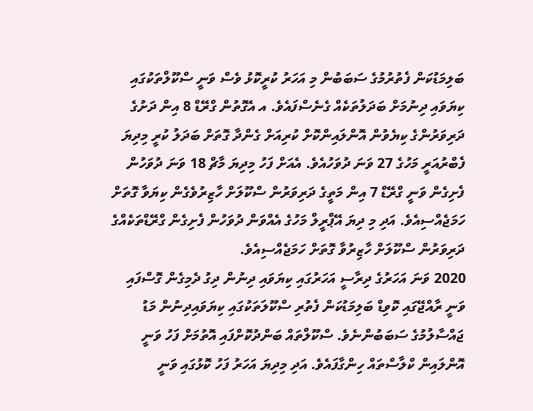ބަލިމަޑުކަން ފެތުރުމުގެ ސަބަބުން މި އަހަރު ކުރީކޮޅު ވެސް ވަނީ ސްކޫލްތަކުގައި ކިޔަވައި ދިނުމަށް ބަދަލުތަކެއް ގެނެސްފައެވެ. އ އެގޮތުން ގްރޭޑް 8 އިން ދަށުގެ ދަރިވަރުންގެ ކިޔެވުން އޮންލައިންކޮށް ކުރިއަށް ގެންދާ ގޮތަށް ބަދަލު ކުރީ މިދިޔަ ފެބްރުއަރީ މަހުގެ 27 ވަނަ ދުވަހުއެވެ. އެއަށް ފަހު މިދިޔަ މާޗް 18 ވަނަ ދުވަހުން ފެށިގެން ވަނީ ގްރޭޑް 7 އިން މަތީގެ ދަރިވަރުން ސްކޫލަށް ހާޒިރުވެގެން ކިޔަވާ ގޮތަށް ހަމަޖެއްސިއެވެ. އަދި މި ދިޔަ އޭޕްރީލް މަހުގެ އެއްވަން ދުވަހުން ފެށިގެން ގްރޭޑްތަކެއްގެ ދަރިވަރުން ސްކޫލަށް ހާޒިރުވާ ގޮތަށް ހަމަޖެއްސިއެވެ.
2020 ވަނަ އަހަރުގެ ދިރާސީ އަހަރުގައި ކިޔަވައި ދިނުން ދިގު ދެމިގެން ގޮސްފައި ވަނީ ރާއްޖޭގައި ކޮވިޑް ބަލިމަޑުކަން ފެތުރި ސްކޫލަތަކުގައި ކިޔަވައިދިނުން މަޑު ޖައްސާލުމުގެ ސަބަބުންނެވެ. ސްކޫލްތައް ބަންދުކޮށްފައި އޮތުމަށް ފަހު ވަނީ އޮންލައިން ކްލާސްތައް ހިންގާފައެވެ. އަދި މިދިޔަ އަހަރު ފަހު ކޮޅުގައި ވަނީ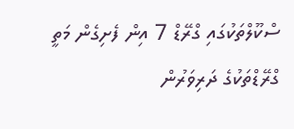ސްކޫލްތަކުގައި ގްރޭޑް 7 އިން ފެށިގެން މަތީ ގްރޭޑްތަކުގެ ދަރިވަރުން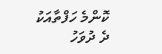ކޮންމެ ހަފްތާއަކު ދެ ދުވަހު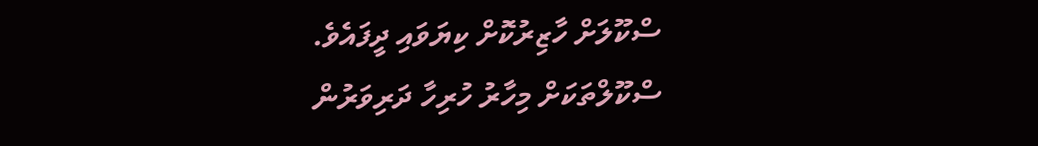ސްކޫލަށް ހާޒިރުކޮށް ކިޔަވައި ދީފައެވެ.
ސްކޫލްތަކަށް މިހާރު ހުރިހާ ދަރިވަރުން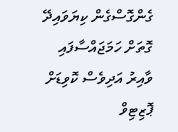ގެންގޮސްގެން ކިޔަވައިދޭ ގޮތަށް ހަމަޖައްސާފައި ވާއިރު އަދިވެސް ކޮވިޑަށް ޕޮޒިޓިވް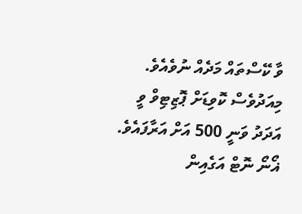ވާ ކޭސްތައް މަދެއް ނުވެއެވެ. މިއަދުވެސް ކޮވިޑަށް ޕޮޒިޓިވް ވީ އަދަދު ވަނީ 500 އަށް އަރާފައެވެ.
ޣޯނޯ ނޮޓް އަގެއިން